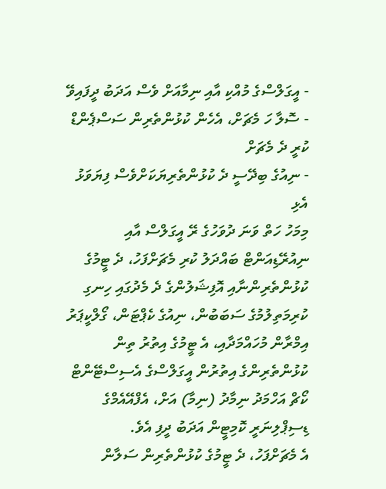- އީގަލްސްގެ މުއްކި އާއި ނިމާއަށް ވެސް އަދަބު ދީފައިވޭ
- ސޮލާ ހަ މެޗަށް، އެހެން ކުޅުންތެރިން ސަސްޕެންޑް ކުރީ ދެ މެޗަށް
- ނިއުގެ ބިދޭސީ ދެ ކުޅުންތެރިޔަކަށްވެސް ފިޔަވަޅު އެޅި
މިމަހު ހަތް ވަނަ ދުވަހުގެ ރޭ އީގަލްސް އާއި ނިއުރޭޑިއަންޓް ބައްދަލު ކުރި މެޗަށްފަހު، ދެ ޓީމުގެ ކުޅުންތެރިންނާއި އޮފިޝަލުންގެ ދެ މެދުގައި ހިނގި ކުރިމަތިލުމުގެ ސަބަބުން، ނިއުގެ ކެޕްޓަން، ގޯލްކީޕަރު އިމްރާން މުހައްމަދާއި، އެ ޓީމުގެ އިތުރު ތިން ކުޅުންތެރިންގެ އިތުރުން އީގަލްސްގެ އެސިސްޓޭންޓް ކޯޗް އަހްމަދު ނިމާދު (ނިމާ) އަށް، އެފްއޭއެމްގެ ޑިސިޕްލިނަރީ ކޮމިޓީން އަދަބު ދީފި އެވެ.
އެ މެޗަށްފަހު، ދެ ޓީމުގެ ކުޅުންތެރިން ސަލާން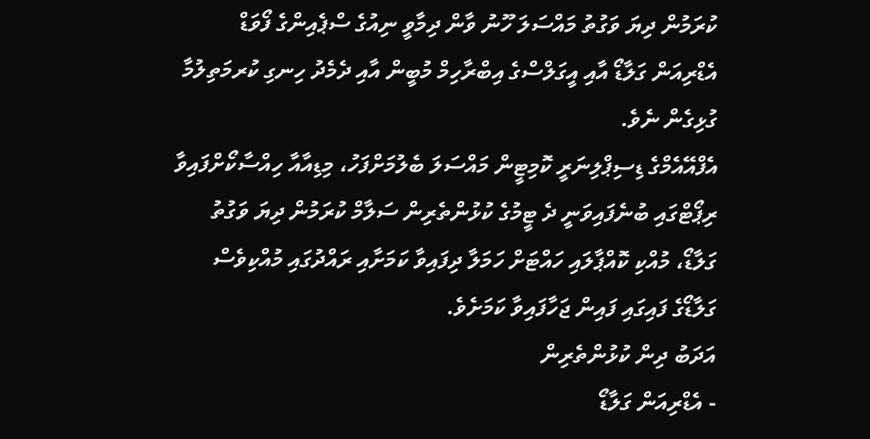ކުރަމުން ދިޔަ ވަގުތު މައްސަލަ ހޫނު ވާން ދިމާވީ ނިއުގެ ސްޕެއިންގެ ފޯވަޑް އެޑްރިއަން ގަލާޑޯ އާއި އީގަލްސްގެ އިބްރާހިމް މުބީން އާއި ދެމެދު ހިނގި ކުރމަތިލުމާ ގުޅިގެން ނެވެ.
އެފްއޭއެމްގެ ޑިސިޕްލިނަރީ ކޮމިޓީން މައްސަލަ ބެލުމަށްފަހު، މިޑިއާއާ ހިއްސާކޯށްފައިވާ ރިޕޯޓްގައި ބުނެފައިވަނީ ދެ ޓީމުގެ ކުޅުންތެރިން ސަލާމް ކުރަމުން ދިޔަ ވަގުތު ގަލާޑޯ، މުއްކި ކޮއްޕާލައި ހައްޓަށް ހަމަލާ ދިފައިވާ ކަމަށާއި ރައްދުގައި މުއްކިވެސް ގަލާޑޯގެ ފައިގައި ފައިން ޖަހާފައިވާ ކަމަށެވެ.
އަދަބު ދިން ކުޅުންތެރިން
- އެޑްރިއަން ގަލާޑޯ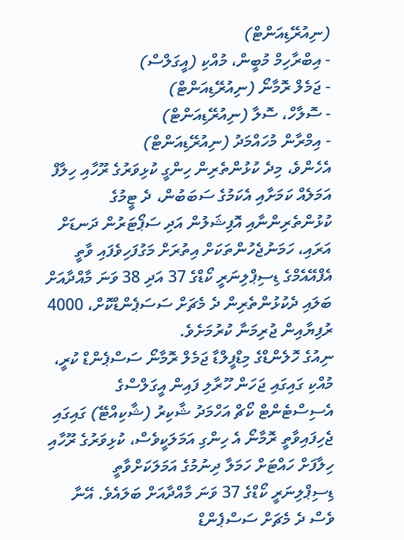(ނިއުރޭޑިއަންޓް)
- އިބްރާހިމް މުބީން، މުއްކި (އީގަލްސް)
- ޖަމެލް ރޮމާނޯ (ނިއުރޭޑިއަންޓް)
- ސޮލާހް، ސޮލާ (ނިއުރޭޑިއަންޓް)
- އިމްރާން މުހައްމަދު (ނިއުރޭޑިއަންޓް)
އެހެންވެ، މިދެ ކުޅުންތެރިން ހިންގީ ކުޅިވަރުގެ ރޫހާއި ހިލާފް އަމަލެއް ކަމަށާއި އެކަމުގެ ސަބަބުން، ދެ ޓީމުގެ ކުޅުންތެރިންނާއި އޮފިޝަލުން އަދި ސަޕޯޓަރުން ދަނޑަށް އަރައި، ހަމަނުޖެހުންތަކަށް އިތުރަށް މަގުފަހިވެފައި ވާތީ އެފްއޭއެމްގެ ޑިސިޕްލިނަރީ ކޯޑްގެ 37 އަދި 38 ވަނަ މާއްދާއަށް ބަލައި ދެކުޅުންތެރިން ދެ މެޗަށް ސަސަޕެންޑްކޮށް، 4000 ރުފިޔާއިން ޖުރިމަނާ ކުރުމަށެވެ.
ނިއުގެ ހޮލެންޑްގެ މިޑްފީލްޑާ ޖަމެލް ރޮމާނޯ ސަސްޕެންޑް ކުރީ، މުއްކި ގައިގައި ޖަހަން ހޫރާލި ފައިން އީގަލްސްގެ އެސިސްޓެންޓް ކޯޗް އަހްމަދު ޝާކިރު (ޝާކިއްޓޭ) ގައިގައި ޖެހިފައިވާތީ ރޮމާނޯ އެ ހިންގި އަމަލަކީވެސް، ކުޅިވަރުގެ ރޫހާއި ހިލާފަށް ހައްޓަށް ހަމަލާ ދިނުމުގެ އަމަލަކަށްވާތީ ޑިސިޕްލިނަރީ ކޯޑްގެ 37 ވަނަ މާއްދާއަށް ބަލައެވެ. އޭނާ ވެސް ދެ މެޗަށް ސަސްޕެންޑް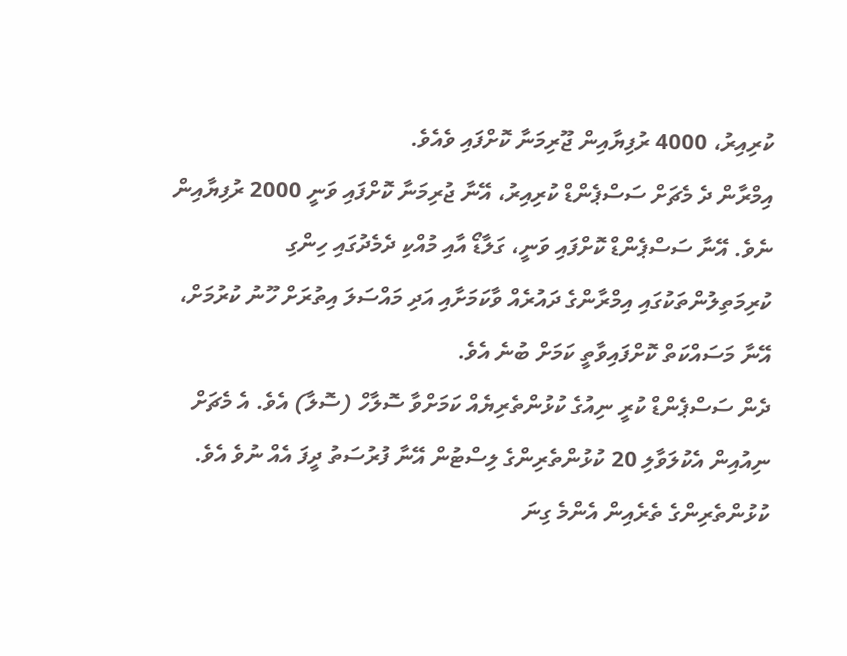ކުރިއިރު، 4000 ރުފިޔާއިން ޖޫރިމަނާ ކޮށްފައި ވެއެވެ.
އިމްރާން ދެ މެޗަށް ސަސްޕެންޑް ކުރިއިރު، އޭނާ ޖުރިމަނާ ކޮށްފައި ވަނީ 2000 ރުފިޔާއިން ނެވެ. އޭނާ ސަސްޕެންޑް ކޮށްފައި ވަނީ، ގަލާޑޯ އާއި މުއްކި ދެމެދުގައި ހިންގި ކުރިމަތިލުންތަކުގައި އިމްރާންގެ ދައުރެއް ވާކަމަށާއި އަދި މައްސަލަ އިތުރަށް ހޫނު ކުރުމަށް، އޭނާ މަސައްކަތް ކޮށްފައިވާތީ ކަމަށް ބުނެ އެވެ.
ދެން ސަސްޕެންޑް ކުރީ ނިއުގެ ކުޅުންތެރިޔެއް ކަމަށްވާ ސޮލާހް (ސޮލާ) އެވެ. އެ މެޗަށް ނިއުއިން އެކުލަވާލި 20 ކުޅުންތެރިންގެ ލިސްޓުން އޭނާ ފުރުސަތު ދީފަ އެއް ނުވެ އެވެ. ކުޅުންތެރިންގެ ތެރެއިން އެންމެ ގިނަ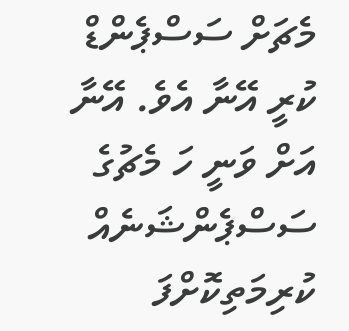މެޗަށް ސަސްޕެންޑް ކުރީ އޭނާ އެވެ. އޭނާ އަށް ވަނީ ހަ މެޗުގެ ސަސްޕެންޝަނެއް ކުރިމަތިކޮށްފަ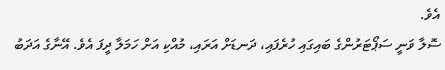އެވެ.
ސޮލާ ވަނީ ސަޕޯޓަރުންގެ ބައިގައި ހުރެފައި، ދަނޑަށް އަރައި، މުއްކި އަށް ހަމަލާ ދީފަ އެވެ. އޭނާގެ އަދަބު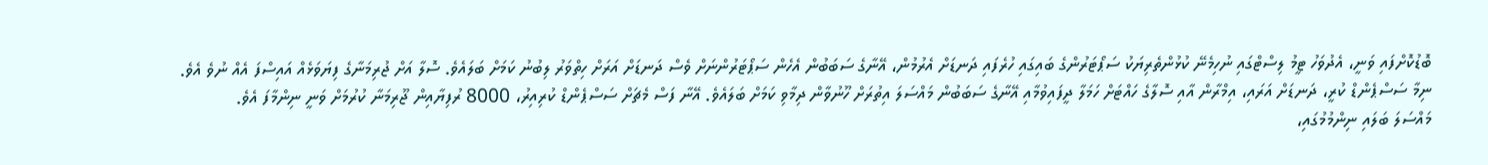ބޮޑުކޮށްފައި ވަނީ، އެދުވަހު ޓީމު ލިސްޓްގައި ނުހިމެނޭ ކުޅުންތެރިޔަކު ސަޕޯޓަރުންގެ ބައިގައި ހުރެފައި ދަނޑަށް އެރުމުން، އޭނާގެ ސަބަބުން އެހެން ސަޕޯޓަރުންނަށް ވެސް ދަނޑަށް އަރަށް ހިތްވަރު ލިބުނު ކަމަށް ބަލައެވެ. ސޮލާ އަށް ޖުރިމަނާގެ ފިޔަވަޅެއް އައިސްފަ އެއް ނުވެ އެވެ.
ނިމާ ސަސްޕެންޑް ކުރީ، ދަނޑަށް އަރައި، އިމްރާން އާއި ސޮލާގެ ހައްޓަށް ހަމަލާ ދީފައިވުމާއި އޭނާގެ ސަބަބުން މައްސަލަ އިތުރަށް ހޫނުވާން ދިމާވި ކަމަށް ބަލައެވެ. އޭނާ ފަސް މެޗަށް ސަސްޕެންޑް ކުރިއިރު، 8000 ރުފިޔާއިން ޖޫރިމަނާ ކުރުމަށް ވަނީ ނިންމާފަ އެވެ.
މައްސަލަ ބަލައި ނިންމުމުގައި،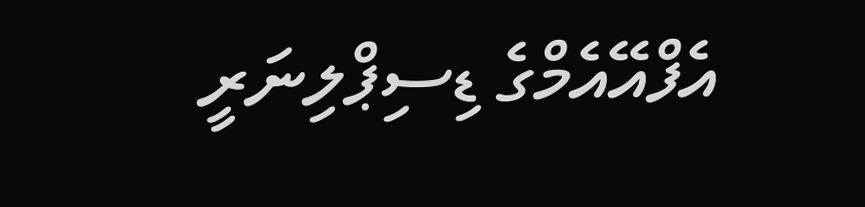އެފްއޭއެމްގެ ޑިސިޕްލިނަރީ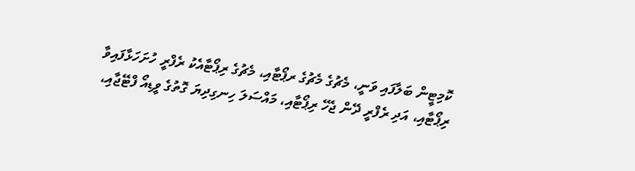ކޮމިޓީން ބަލާފައި ވަނީ، މެޗުގެ މެޗުގެ ރޕޯޓާއި، މެޗުގެ ރިޕޯޓާއެކު ރެފްރީ ހުށަހަޅާފައިވާ ރިޕޯޓާއި، އަދި ރެފްރީ ދޭން ޖެހޭ ރިޕޯޓާއި، މައްސަލަ ހިނގިދިޔަ ގޮތުގެ ވީޑިއޯ ފްޓޭޖާއި،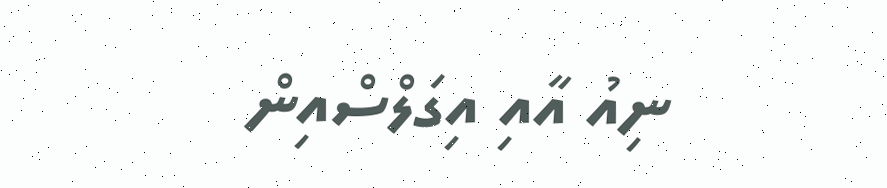ނިއު އާއި އިގަލްސްއިން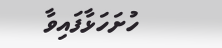ހުށަހަޅާފައިވާ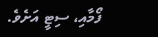ފޯމާއި، ސިޓީ އަށެވެ.